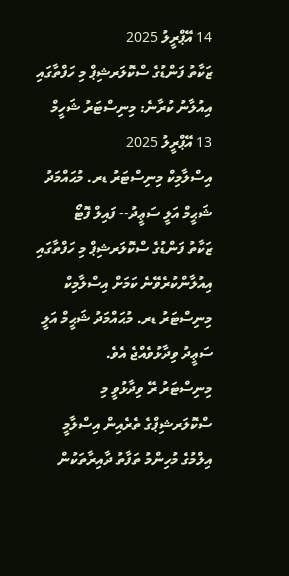14 އޭޕްރީލު 2025
ޒަކާތު ފަންޑުގެ ސްކޮލަރޝިޕް މި ހަފްތާގައި އިއުލާނު ކުރާނެ: މިނިސްޓަރު ޝަހީމް
13 އޭޕްރީލު 2025
އިސްލާމިކް މިނިސްޓަރު ޑރ. މުޙައްމަދު ޝަޙީމް އަލީ ސަޢީދު-- ފައިލް ފޮޓޯ
ޒަކާތު ފަންޑުގެ ސްކޮލަރޝިޕް މި ހަފްތާގައި އިއުލާންކުރެވޭނެ ކަމަށް އިސްލާމިކް މިނިސްޓަރު ޑރ. މުޙައްމަދު ޝަޙީމް އަލީ ސަޢީދު ވިދާޅުވެއްޖެ އެވެ.
މިނިސްޓަރު ރޭ ވިދާޅުވީ މި ސްކޮލަރޝިޕްގެ ތެރެއިން އިސްލާމީ އިލްމުގެ މުހިންމު ތަފާތު ދާއިރާތަކުން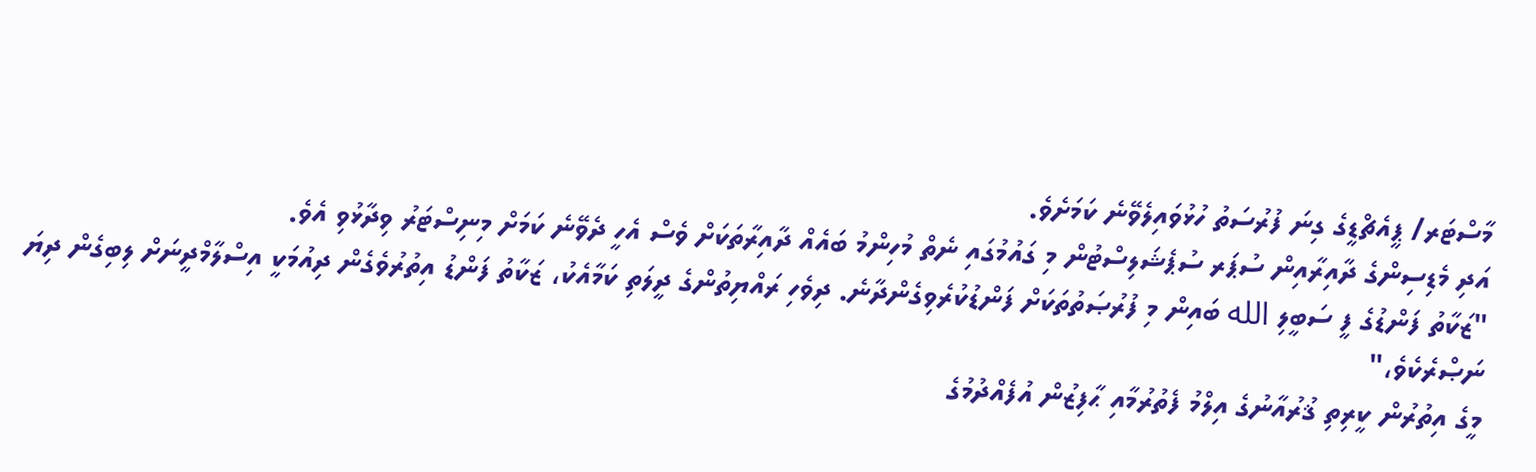މާސްޓަރ/ ޕީއެޗްޑީގެ ގިނަ ފުރުސަތު ހުޅުވައިލެވޭނެ ކަމަށެވެ.
އަދި މެޑިސިންގެ ދާއިރާއިން ސުޕަރ ސުޕެޝަލިސްޓުން މި ގައުމުގައި ނެތް މުހިންމު ބައެއް ދާއިރާތަކަށް ވެސް އެހީ ދެވޭނެ ކަމަށް މިނިސްޓަރު ވިދާޅުވި އެވެ.
"ޒަކާތު ފަންޑުގެ ފީ ސަބީލި الله ބައިން މި ފުރުޞަތުތަކަށް ފަންޑުކުރެވިގެންދާނެ. ދިވެހި ރައްޔިތުންގެ ދީލަތި ކަމާއެކު، ޒަކާތު ފަންޑު އިތުރުވެގެން ދިއުމަކީ އިސްލާމްދީނަށް ލިބިގެން ދިޔަ ނަޞްރެކެވެ،"
މީގެ އިތުރުން ކީރިތި ޤުރުއާނުގެ އިލްމު ފެތުރުމާއި ޙާފިޒުން އުފެއްދުމުގެ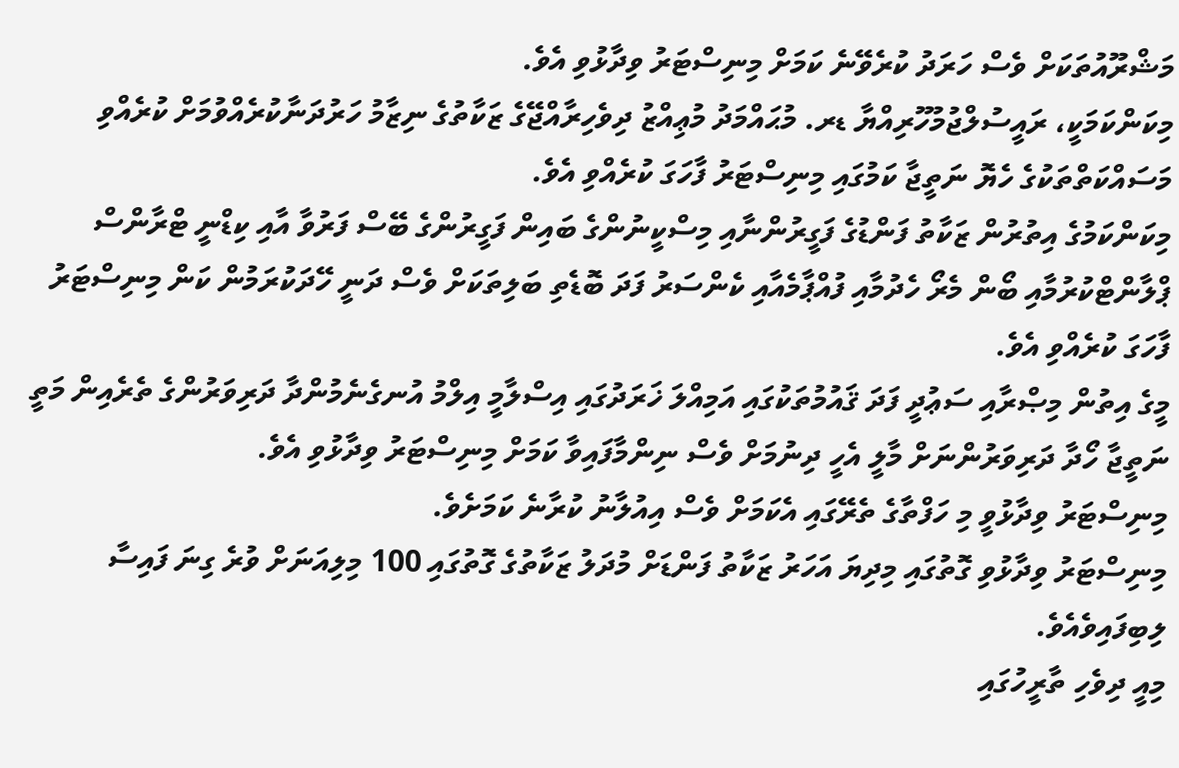މަޝްރޫއުތަކަށް ވެސް ހަރަދު ކުރެވޭނެ ކަމަށް މިނިސްޓަރު ވިދާޅުވި އެވެ.
މިކަންކަމަކީ، ރައީސުލްޖުމުހޫރިއްޔާ ޑރ. މުޙައްމަދު މުޢިއްޒު ދިވެހިރާއްޖޭގެ ޒަކާތުގެ ނިޒާމު ހަރުދަނާކުރެއްވުމަށް ކުރެއްވި މަސައްކަތްތަކުގެ ހެޔޮ ނަތީޖާ ކަމުގައި މިނިސްޓަރު ފާހަގަ ކުރެއްވި އެވެ.
މިކަންކަމުގެ އިތުރުން ޒަކާތު ފަންޑުގެ ފަގީރުންނާއި މިސްކީނުންގެ ބައިން ފަގީރުންގެ ބޭސް ފަރުވާ އާއި ކިޑްނީ ޓްރާންސް ޕްލާންޓްކުރުމާއި ބޯން މެރޯ ހެދުމާއި ފުއްޕާމެއާއި ކެންސަރު ފަދަ ބޮޑެތި ބަލިތަކަށް ވެސް ދަނީ ހޭދަކުރަމުން ކަން މިނިސްޓަރު ފާހަގަ ކުރެއްވި އެވެ.
މީގެ އިތުން މިޞްރާއި ސަޢުދީ ފަދަ ޤައުމުތަކުގައި އަމިއްލަ ޚަރަދުގައި އިސްލާމީ އިލްމު އުނގެނެމުންދާ ދަރިވަރުންގެ ތެރެއިން މަތީ ނަތީޖާ ހޯދާ ދަރިވަރުންނަށް މާލީ އެހީ ދިނުމަށް ވެސް ނިންމާފައިވާ ކަމަށް މިނިސްޓަރު ވިދާޅުވި އެވެ.
މިނިސްޓަރު ވިދާޅުވީ މި ހަފްތާގެ ތެރޭގައި އެކަމަށް ވެސް އިއުލާނު ކުރާނެ ކަމަށެވެ.
މިނިސްޓަރު ވިދާޅުވި ގޮތުގައި މިދިޔަ އަހަރު ޒަކާތު ފަންޑަށް މުދަލު ޒަކާތުގެ ގޮތުގައި 100 މިލިއަނަށް ވުރެ ގިނަ ފައިސާ ލިބިފައިވެއެވެ.
މިއީ ދިވެހި ތާރީހުގައި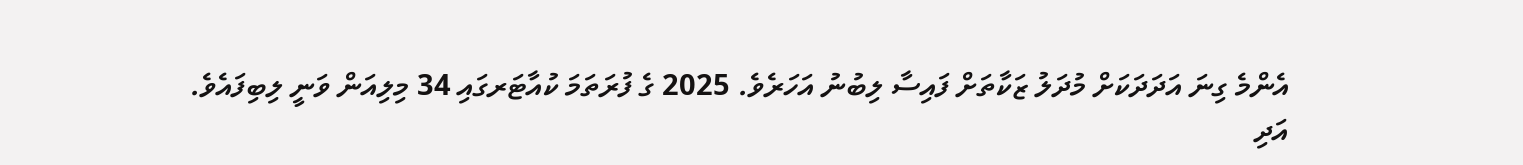އެންމެ ގިނަ އަދަދަކަށް މުދަލު ޒަކާތަށް ފައިސާ ލިބުނު އަހަރެވެ. 2025 ގެ ފުރަތަމަ ކުއާޓަރގައި 34 މިލިއަން ވަނީ ލިބިފައެވެ.
އަދި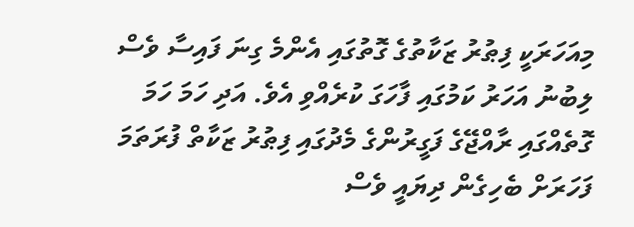މިއަހަރަކީ ފިޠުރު ޒަކާތުގެ ގޮތުގައި އެންމެ ގިނަ ފައިސާ ވެސް ލިބުނު އަހަރު ކަމުގައި ފާހަގަ ކުރެއްވި އެވެ. އަދި ހަމަ ހަމަ ގޮތެއްގައި ރާއްޖޭގެ ފަގީރުންގެ މެދުގައި ފިޠުރު ޒަކާތް ފުރަތަމަ ފަހަރަށް ބެހިގެން ދިޔައީ ވެސް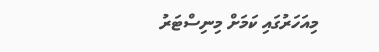މިއަހަރުގައި ކަމަށް މިނިސްޓަރު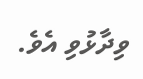ވިދާޅުވި އެވެ.